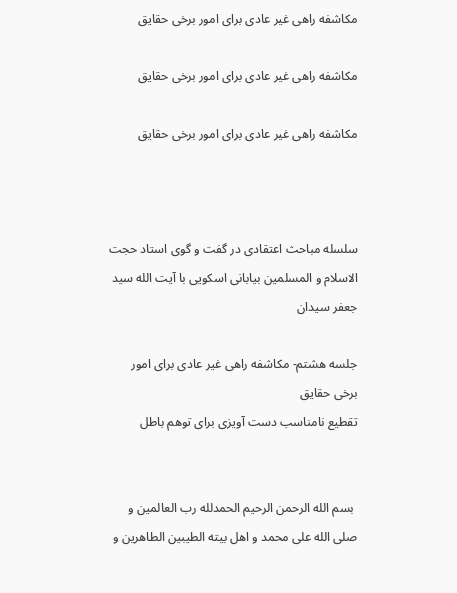مکاشفه راهی غیر عادی برای امور برخی حقایق

مکاشفه راهی غیر عادی برای امور برخی حقایق

مکاشفه راهی غیر عادی برای امور برخی حقایق



سلسله مباحث اعتقادی در گفت و گوی استاد حجت الاسلام و المسلمین بیابانی اسکویی با آیت الله سید جعفر سیدان

جلسه هشتم- مکاشفه راهی غیر عادی برای امور برخی حقایق
تقطیع نامناسب دست آویزی برای توهم باطل


 بسم الله الرحمن الرحیم الحمدلله رب العالمین و صلی الله علی محمد و اهل بیته الطیبین الطاهرین و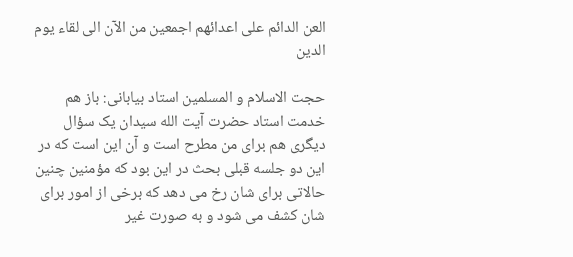العن الدائم علی اعدائهم اجمعین من الآن الی لقاء یوم الدین

حجت الاسلام و المسلمین استاد بیابانی: باز هم خدمت استاد حضرت آیت الله سیدان یک سؤال دیگری هم برای من مطرح است و آن این است که در این دو جلسه قبلی بحث در این بود که مؤمنین چنین حالاتی برای شان رخ می دهد که برخی از امور برای شان کشف می شود و به صورت غیر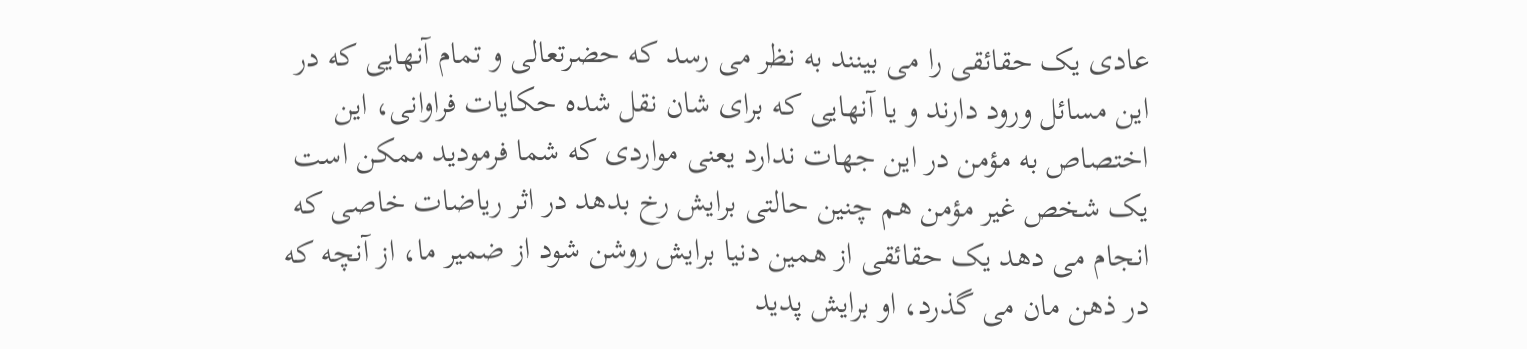عادی یک حقائقی را می بینند به نظر می رسد که حضرتعالی و تمام آنهایی که در این مسائل ورود دارند و یا آنهایی که برای شان نقل شده حکایات فراوانی، این اختصاص به مؤمن در این جهات ندارد یعنی مواردی که شما فرمودید ممکن است یک شخص غیر مؤمن هم چنین حالتی برایش رخ بدهد در اثر ریاضات خاصی که انجام می دهد یک حقائقی از همین دنیا برایش روشن شود از ضمیر ما، از آنچه که در ذهن مان می گذرد، او برایش پدید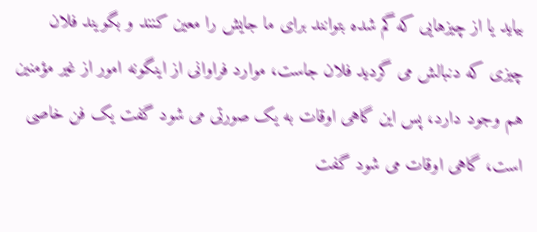بیاید یا از چیزهایی که گم شده بتوانند برای ما جایش را معین کنند و بگویند فلان چیزی که دنبالش می گردید فلان جاست، موارد فراوانی از اینگونه امور از غیر مؤمنین هم وجود دارد، پس این گاهی اوقات به یک صورتی می شود گفت یک فن خاصی است، گاهی اوقات می شود گفت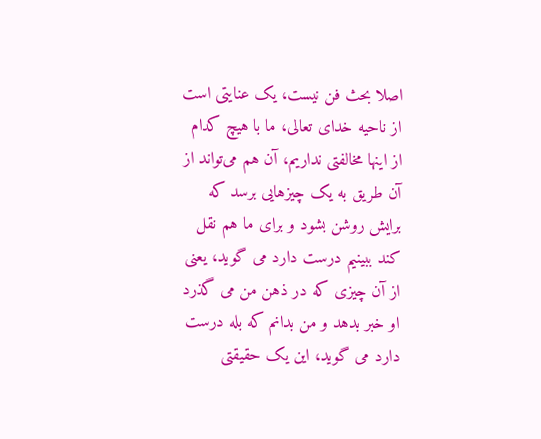اصلا بحث فن نیست، یک عنایتی است از ناحیه خدای تعالی، ما با هیچ کدام از اینها مخالفتی نداریم، آن هم می‌تواند از آن طریق به یک چیزهایی برسد که برایش روشن بشود و برای ما هم نقل کند ببینیم درست دارد می گوید، یعنی از آن چیزی که در ذهن من می گذرد او خبر بدهد و من بدانم که بله درست دارد می گوید، این یک حقیقتی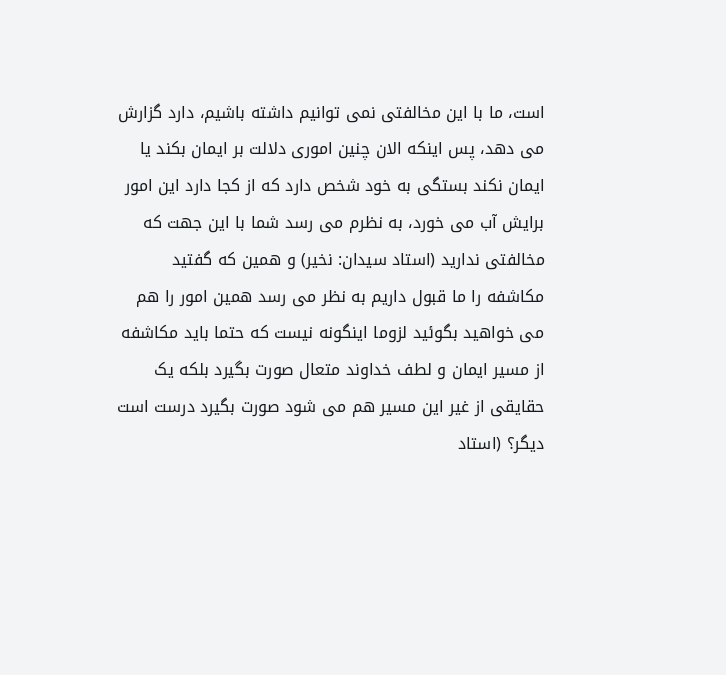است، ما با این مخالفتی نمی توانیم داشته باشیم، دارد گزارش می دهد، پس اینکه الان چنین اموری دلالت بر ایمان بکند یا ایمان نکند بستگی به خود شخص دارد که از کجا دارد این امور برایش آب می خورد، به نظرم می رسد شما با این جهت که مخالفتی ندارید (استاد سیدان: نخیر) و همین که گفتید مکاشفه را ما قبول داریم به نظر می رسد همین امور را هم می خواهید بگوئید لزوما اینگونه نیست که حتما باید مکاشفه از مسیر ایمان و لطف خداوند متعال صورت بگیرد بلکه یک حقایقی از غیر این مسیر هم می شود صورت بگیرد درست است دیگر؟ (استاد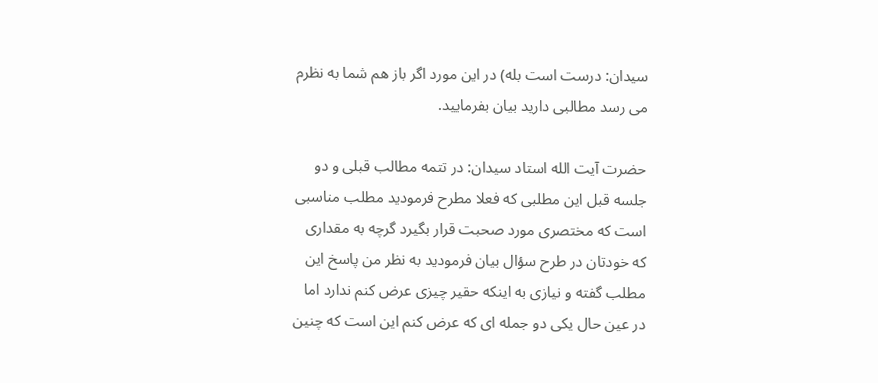سیدان: درست است بله) در این مورد اگر باز هم شما به نظرم می رسد مطالبی دارید بیان بفرمایید.

حضرت آیت الله استاد سیدان: در تتمه مطالب قبلی و دو جلسه قبل این مطلبی که فعلا مطرح فرمودید مطلب مناسبی است که مختصری مورد صحبت قرار بگیرد گرچه به مقداری که خودتان در طرح سؤال بیان فرمودید به نظر من پاسخ این مطلب گفته و نیازی به اینکه حقیر چیزی عرض کنم ندارد اما در عین حال یکی دو جمله ای که عرض کنم این است که چنین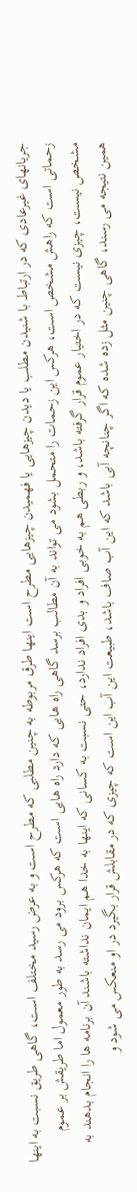جریانهای غیرعادی که در ارتباط با شنیدن مطلب یا دیدن چیزهایی یا فهمیدن چیزهایی مطرح است اینها طرق مربوطه به چنین مطلبی که مطرح است و به عرض رسید مختلف است، گاهی طریق نسبت به اینها زحماتی است که راهش مشخص است، هرکس این زحمات را متحمل بشود می تواند به آن مطالب برسد گاهی راه هایی که دارد راه هایی است که هرکس برود می رسد به طور معمول اما طریقش بر عموم مشخص نیست، چیزی نیست که در اختیار عموم قرار گرفته باشد، و ربطی هم به خوبی افراد و بدی افراد ندارد، حتی نسبت به کسانی که اینها به خدا هم ایمان نداشته باشند آن برنامه ها را انجام بدهند به همین نتیجه می رسند، گاهی چنین مثل زده شده که اگر چنانچه آبی باشد که این آب صاف باشد، طبیعت این آب این است که چیزی که در مقابلش قرار بگیرد در او منعکس می شود و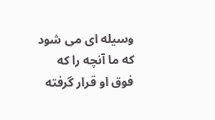وسیله ای می شود که ما آنچه را که فوق او قرار گرفته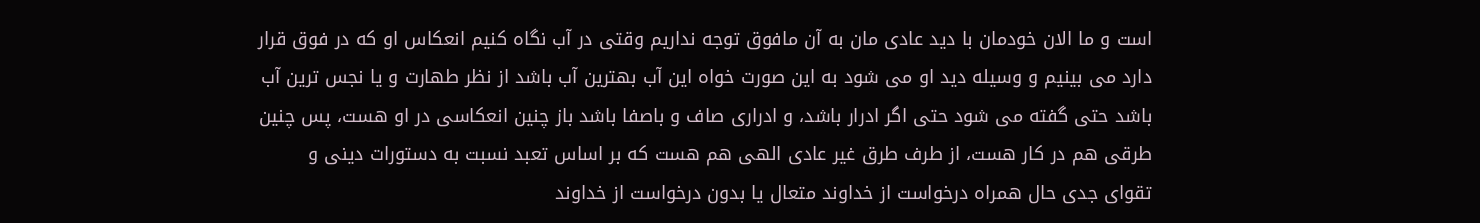است و ما الان خودمان با دید عادی مان به آن مافوق توجه نداریم وقتی در آب نگاه کنیم انعکاس او که در فوق قرار دارد می بینیم و وسیله دید او می شود به این صورت خواه این آب بهترین آب باشد از نظر طهارت و یا نجس ترین آب باشد حتی گفته می شود حتی اگر ادرار باشد، و ادراری صاف و باصفا باشد باز چنین انعکاسی در او هست، پس چنین طرقی هم در کار هست، از طرف طرق غیر عادی الهی هم هست که بر اساس تعبد نسبت به دستورات دینی و تقوای جدی حال همراه درخواست از خداوند متعال یا بدون درخواست از خداوند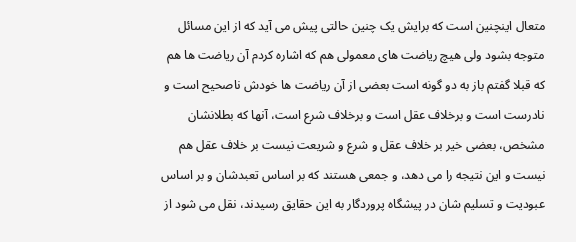متعال اینچنین است که برایش یک چنین حالتی پیش می آید که از این مسائل متوجه بشود ولی هیچ ریاضت های معمولی هم که اشاره کردم آن ریاضت ها هم که قبلا گفتم باز به دو گونه است بعضی از آن ریاضت ها خودش ناصحیح است و نادرست است و برخلاف عقل است و برخلاف شرع است، آنها که بطلانشان مشخص، بعضی خیر بر خلاف عقل و شرع و شریعت نیست بر خلاف عقل هم نیست و این نتیجه را می دهد، و جمعی هستند که بر اساس تعبدشان و بر اساس عبودیت و تسلیم شان در پیشگاه پروردگار به این حقایق رسیدند، نقل می شود از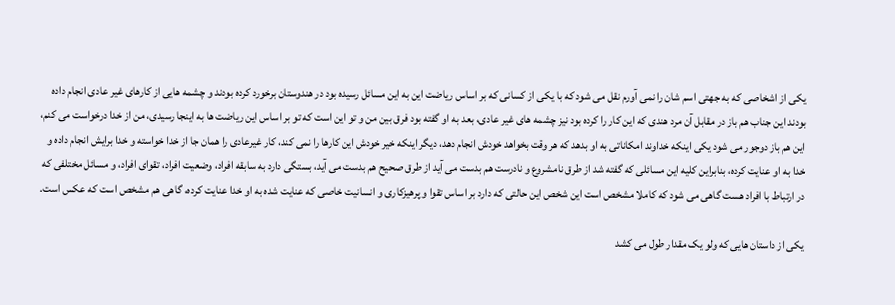یکی از اشخاصی که به جهتی اسم شان را نمی آورم نقل می شود که با یکی از کسانی که بر اساس ریاضت این به این مسائل رسیده بود در هندوستان برخورد کرده بودند و چشمه هایی از کارهای غیر عادی انجام داده بودند این جناب هم باز در مقابل آن مرد هندی که این کار را کرده بود نیز چشمه های غیر عادی، بعد به او گفته بود فرق بین من و تو این است که تو بر اساس این ریاضت ها به اینجا رسیدی، من از خدا درخواست می کنم، این هم باز دوجور می شود یکی اینکه خداوند امکاناتی به او بدهد که هر وقت بخواهد خودش انجام دهد، دیگر اینکه خیر خودش این کارها را نمی کند، کار غیرعادی را همان جا از خدا خواسته و خدا برایش انجام داده و خدا به او عنایت کرده، بنابراین کلیه این مسائلی که گفته شد از طرق نامشروع و نادرست هم بدست می آید از طرق صحیح هم بدست می آید، بستگی دارد به سابقه افراد، وضعیت افراد، تقوای افراد، و مسائل مختلفی که در ارتباط با افراد هست گاهی می شود که کاملا مشخص است این شخص این حالتی که دارد بر اساس تقوا و پرهیزکاری و انسانیت خاصی که عنایت شده به او خدا عنایت کرده، گاهی هم مشخص است که عکس است.

یکی از داستان هایی که ولو یک مقدار طول می کشد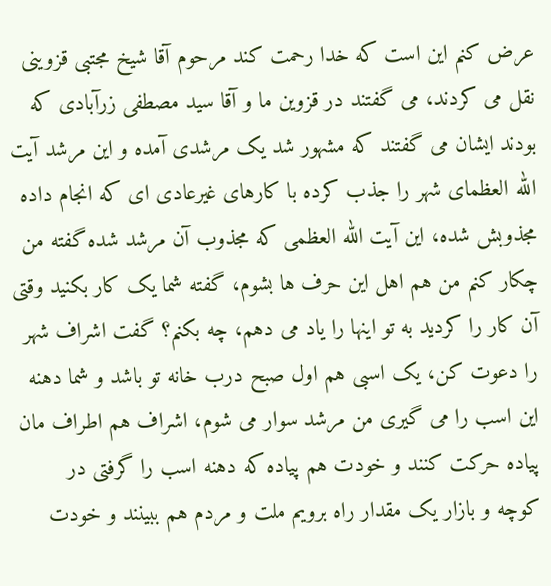عرض کنم این است که خدا رحمت کند مرحوم آقا شیخ مجتبی قزوینی نقل می کردند، می گفتند در قزوین ما و آقا سید مصطفی زرآبادی که بودند ایشان می گفتند که مشهور شد یک مرشدی آمده و این مرشد آیت الله العظمای شهر را جذب کرده با کارهای غیرعادی ای که انجام داده مجذوبش شده، این آیت الله العظمی که مجذوب آن مرشد شده گفته من چکار کنم من هم اهل این حرف ها بشوم، گفته شما یک کار بکنید وقتی آن کار را کردید به تو اینها را یاد می دهم، چه بکنم؟ گفت اشراف شهر را دعوت کن، یک اسبی هم اول صبح درب خانه تو باشد و شما دهنه این اسب را می گیری من مرشد سوار می شوم، اشراف هم اطراف مان پیاده حرکت کنند و خودت هم پیاده که دهنه اسب را گرفتی در کوچه و بازار یک مقدار راه برویم ملت و مردم هم ببینند و خودت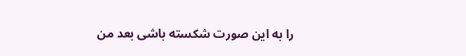را به این صورت شکسته باشی بعد من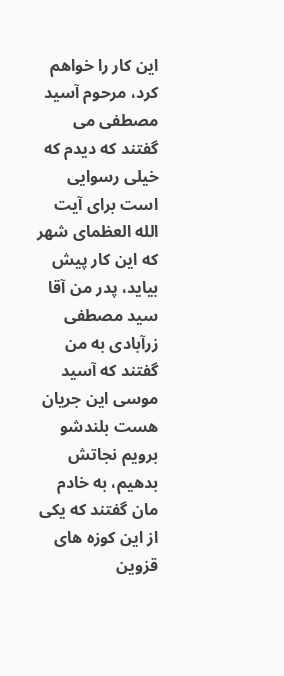این کار را خواهم کرد، مرحوم آسید مصطفی می گفتند که دیدم که خیلی رسوایی است برای آیت الله العظمای شهر که این کار پیش بیاید، پدر من آقا سید مصطفی زرآبادی به من گفتند که آسید موسی این جریان هست بلندشو برویم نجاتش بدهیم، به خادم مان گفتند که یکی از این کوزه های قزوین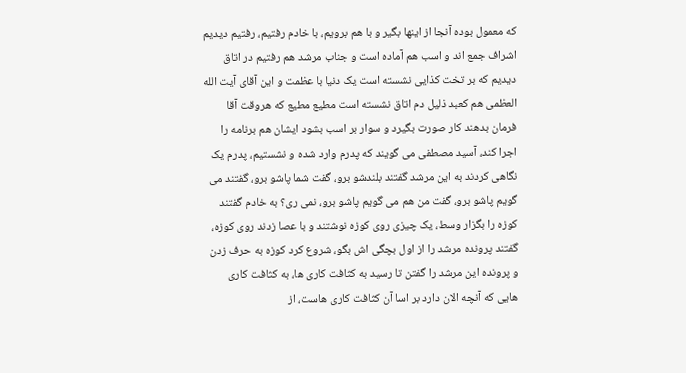که معمول بوده آنجا از اینها بگیر و با هم برویم، با خادم رفتیم، رفتیم دیدیم اشراف جمع اند و اسب هم آماده است و جناب مرشد هم رفتیم در اتاق دیدیم که بر تخت کذایی نشسته است یک دنیا با عظمت و این آقای آیت الله العظمی هم کعبد ذلیل دم اتاق نشسته است مطیع مطیع که هروقت آقا فرمان بدهند کار صورت بگیرد و سوار بر اسب بشود ایشان هم برنامه را اجرا کند، آسید مصطفی می گویند که پدرم وارد شده و نشستیم، پدرم یک نگاهی کردند به این مرشد گفتند بلندشو برو، گفت شما پاشو برو، گفتند می گویم پاشو برو، گفت من هم می گویم پاشو برو، نمی ری؟ به خادم گفتند کوزه را بگزار وسط، یک چیزی روی کوزه نوشتند و با عصا زدند روی کوزه، گفتند پرونده مرشد را از اول بچگی اش بگو، شروع کرد کوزه به حرف زدن و پرونده این مرشد را گفتن تا رسید به کثافت کاری ها، به کثافت کاری هایی که آنچه الان دارد بر اسا آن کثافت کاری هاست، از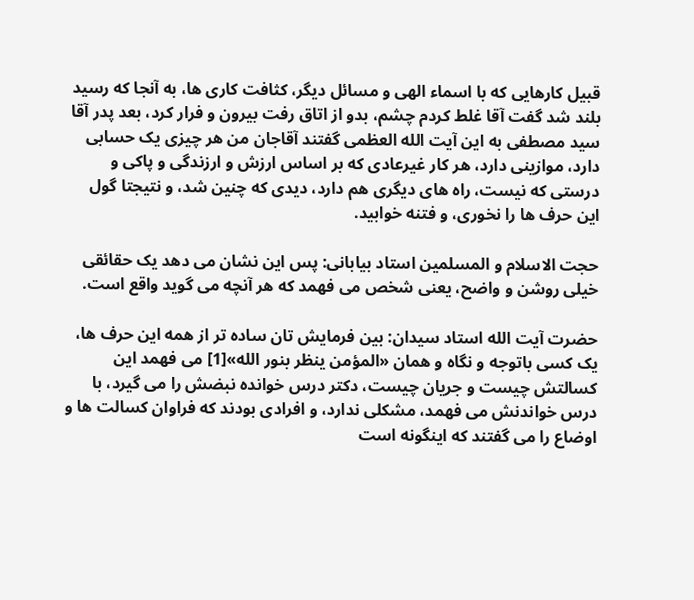قبیل کارهایی که با اسماء الهی و مسائل دیگر، کثافت کاری ها، به آنجا که رسید بلند شد گفت آقا غلط کردم چشم، بدو از اتاق رفت بیرون و فرار کرد، بعد پدر آقا سید مصطفی به این آیت الله العظمی گفتند آقاجان من هر چیزی یک حسابی دارد، موازینی دارد، هر کار غیرعادی که بر اساس ارزش و ارزندگی و پاکی و درستی که نیست، راه های دیگری هم دارد، دیدی که چنین شد، و نتیجتا گول این حرف ها را نخوری، و فتنه خوابید.

حجت الاسلام و المسلمین استاد بیابانی: پس این نشان می دهد یک حقائقی خیلی روشن و واضح، یعنی شخص می فهمد که هر آنچه می گوید واقع است.

حضرت آیت الله استاد سیدان: بین فرمایش تان ساده تر از همه این حرف ها، یک کسی باتوجه و نگاه و همان «المؤمن ینظر بنور الله»[1] می فهمد این کسالتش چیست و جریان چیست، دکتر درس خوانده نبضش را می گیرد، با درس خواندنش می فهمد، مشکلی ندارد، و افرادی بودند که فراوان کسالت ها و اوضاع را می گفتند که اینگونه است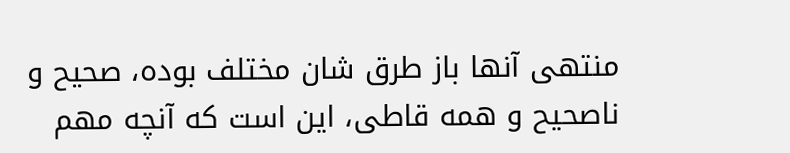منتهی آنها باز طرق شان مختلف بوده، صحیح و ناصحیح و همه قاطی، این است که آنچه مهم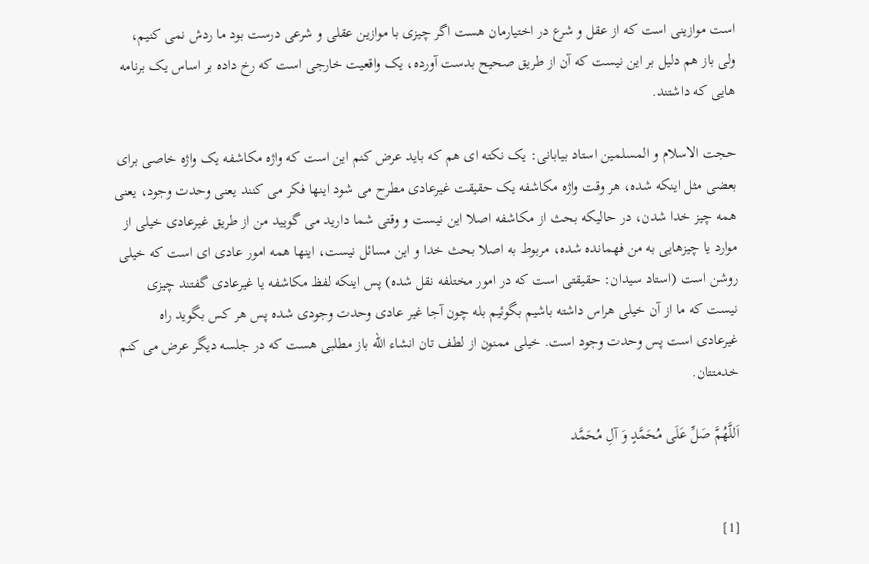است موازینی است که از عقل و شرع در اختیارمان هست اگر چیزی با موازین عقلی و شرعی درست بود ما ردش نمی کنیم، ولی باز هم دلیل بر این نیست که آن از طریق صحیح بدست آورده، یک واقعیت خارجی است که رخ داده بر اساس یک برنامه هایی که داشتند.

حجت الاسلام و المسلمین استاد بیابانی: یک نکته ای هم که باید عرض کنم این است که واژه مکاشفه یک واژه خاصی برای بعضی مثل اینکه شده، هر وقت واژه مکاشفه یک حقیقت غیرعادی مطرح می شود اینها فکر می کنند یعنی وحدت وجود، یعنی همه چیز خدا شدن، در حالیکه بحث از مکاشفه اصلا این نیست و وقتی شما دارید می گویید من از طریق غیرعادی خیلی از موارد یا چیزهایی به من فهمانده شده، مربوط به اصلا بحث خدا و این مسائل نیست، اینها همه امور عادی ای است که خیلی روشن است (استاد سیدان: حقیقتی است که در امور مختلفه نقل شده) پس اینکه لفظ مکاشفه یا غیرعادی گفتند چیزی نیست که ما از آن خیلی هراس داشته باشیم بگوئیم بله چون آجا غیر عادی وحدت وجودی شده پس هر کس بگوید راه غیرعادی است پس وحدت وجود است. خیلی ممنون از لطف تان انشاء الله باز مطلبی هست که در جلسه دیگر عرض می کنم خدمتتان.

اَللَّهُمَّ صَلِّ عَلَی مُحَمَّدٍ وَ آلِ مُحَمَّد


[1]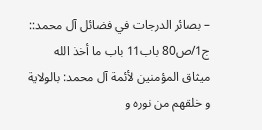– بصائر الدرجات في فضائل آل محمد:: ج1/ص80 باب11 باب ما أخذ الله ميثاق المؤمنين لأئمة آل محمد: بالولاية و خلقهم من نوره و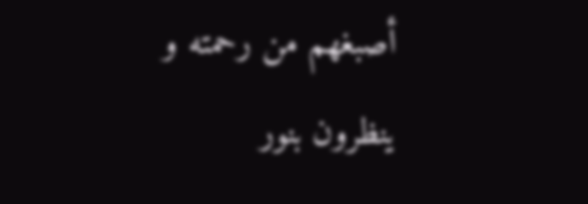أصبغهم من رحمته و ينظرون بنور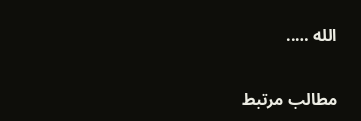الله …..

مطالب مرتبط